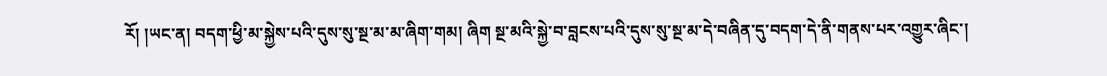རོ། །ཡང་ན། བདག་ཕྱི་མ་སྐྱེས་པའི་དུས་སུ་སྔ་མ་མ་ཞིག་གམ། ཞིག སྔ་མའི་སྐྱེ་བ་བླངས་པའི་དུས་སུ་སྔ་མ་དེ་བཞིན་དུ་བདག་དེ་ནི་གནས་པར་འགྱུར་ཞིང་།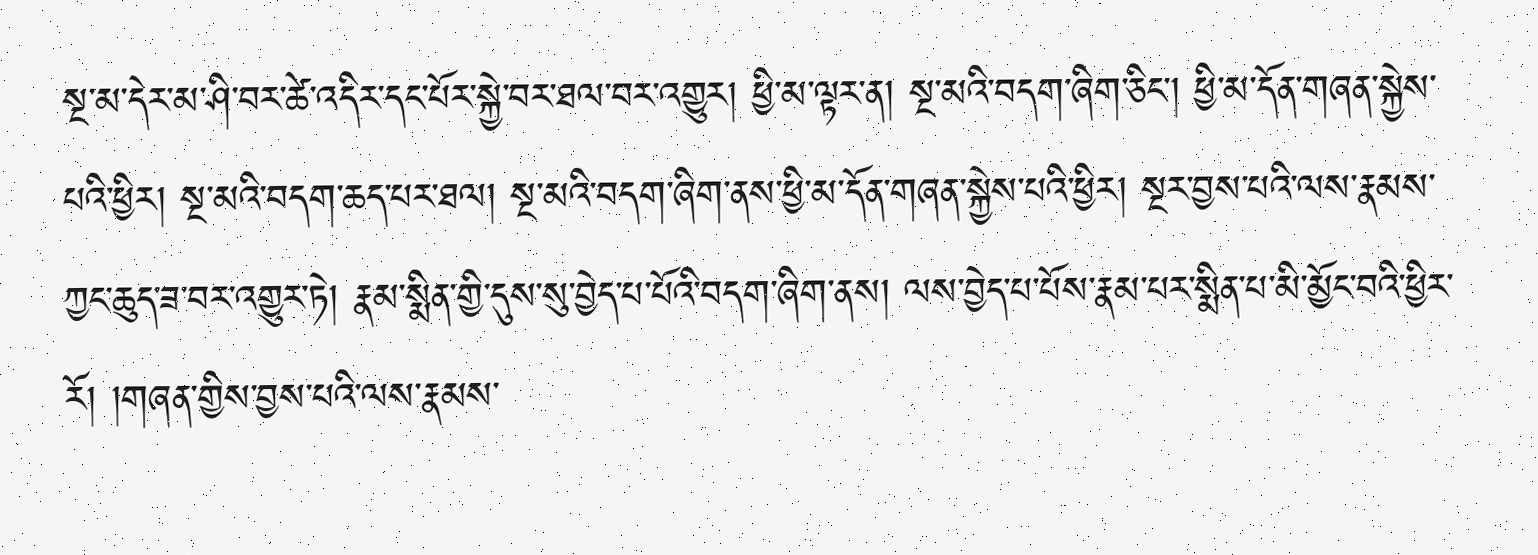སྔ་མ་དེར་མ་ཤི་བར་ཚེ་འདིར་དང་པོར་སྐྱེ་བར་ཐལ་བར་འགྱུར། ཕྱི་མ་ལྟར་ན། སྔ་མའི་བདག་ཞིག་ཅིང་། ཕྱི་མ་དོན་གཞན་སྐྱེས་པའི་ཕྱིར། སྔ་མའི་བདག་ཆད་པར་ཐལ། སྔ་མའི་བདག་ཞིག་ནས་ཕྱི་མ་དོན་གཞན་སྐྱེས་པའི་ཕྱིར། སྔར་བྱས་པའི་ལས་རྣམས་ཀྱང་ཆུད་ཟ་བར་འགྱུར་ཏེ། རྣམ་སྨིན་གྱི་དུས་སུ་བྱེད་པ་པོའི་བདག་ཞིག་ནས། ལས་བྱེད་པ་པོས་རྣམ་པར་སྨིན་པ་མི་མྱོང་བའི་ཕྱིར་རོ། །གཞན་གྱིས་བྱས་པའི་ལས་རྣམས་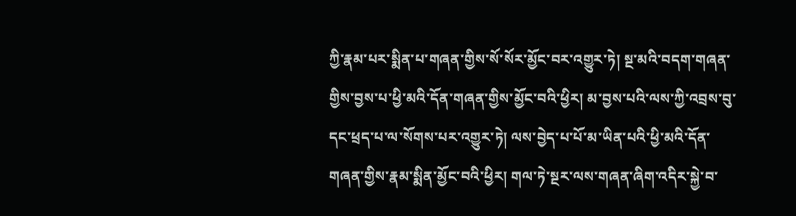ཀྱི་རྣམ་པར་སྨིན་པ་གཞན་གྱིས་སོ་སོར་མྱོང་བར་འགྱུར་ཏེ། སྔ་མའི་བདག་གཞན་གྱིས་བྱས་པ་ཕྱི་མའི་དོན་གཞན་གྱིས་མྱོང་བའི་ཕྱིར། མ་བྱས་པའི་ལས་ཀྱི་འབྲས་བུ་དང་ཕྲད་པ་ལ་སོགས་པར་འགྱུར་ཏེ། ལས་བྱེད་པ་པོ་མ་ཡིན་པའི་ཕྱི་མའི་དོན་གཞན་གྱིས་རྣམ་སྨིན་མྱོང་བའི་ཕྱིར། གལ་ཏེ་སྔར་ལས་གཞན་ཞིག་འདིར་སྐྱེ་བ་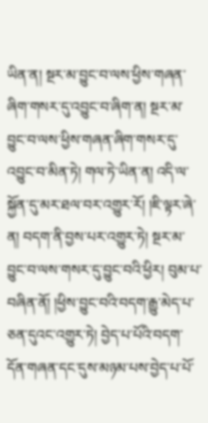ཡིན་ན། སྔར་མ་བྱུང་བ་ལས་ཕྱིས་གཞན་ཞིག་གསར་དུ་འབྱུང་བ་ཞིག་ན། སྔར་མ་བྱུང་བ་ལས་ཕྱིས་གཞན་ཞིག་གསར་དུ་འབྱུང་བ་མིན་ཏེ། གལ་ཏེ་ཡིན་ན། འདི་ལ་སྐྱོན་དུ་མར་ཐལ་བར་འགྱུར་རོ། །ཇི་ལྟར་ཞེ་ན། བདག་ནི་བྱས་པར་འགྱུར་ཏེ། སྔར་མ་བྱུང་བ་ལས་གསར་དུ་བྱུང་བའི་ཕྱིར། བུམ་པ་བཞིན་ནོ། །ཕྱིས་བྱུང་བའི་བདག་རྒྱུ་མེད་པ་ཅན་དུའང་འགྱུར་ཏེ། བྱེད་པ་པོའི་བདག་དོན་གཞན་དང་དུས་མཉམ་པས་བྱེད་པ་པོ་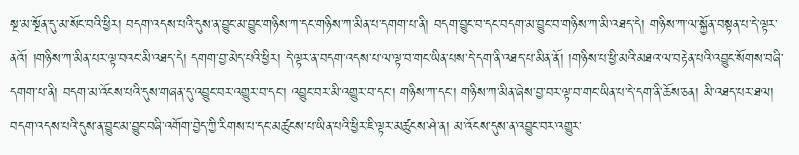སྔ་མ་སྔོན་དུ་མ་སོང་བའི་ཕྱིར། བདག་འདས་པའི་དུས་ན་བྱུང་མ་བྱུང་གཉིས་ཀ་དང་གཉིས་ཀ་མིན་པ་དགག་པ་ནི། བདག་བྱུང་བ་དང་བདག་མ་བྱུང་བ་གཉིས་ཀ་མི་འཐད་དེ། གཉིས་ཀ་ལ་སྐྱོན་བསྟན་པ་དེ་ལྟར་ནའོ། །གཉིས་ཀ་མིན་པར་ལྟ་བའང་མི་འཐད་དེ། དགག་བྱ་མེད་པའི་ཕྱིར། དེ་ལྟར་ན་བདག་འདས་པ་ལ་ལྟ་བ་གང་ཡིན་པས་དེ་དག་ནི་འཐད་པ་མིན་ནོ། །གཉིས་པ་ཕྱི་མའི་མཐའ་ལ་བརྟེན་པའི་འབྱུང་སོགས་བཞི་དགག་པ་ནི། བདག་མ་འོངས་པའི་དུས་གཞན་དུ་འབྱུང་བར་འགྱུར་བ་དང་། འབྱུང་བར་མི་འགྱུར་བ་དང་། གཉིས་ཀ་དང་། གཉིས་ཀ་མིན་ཞེས་བྱ་བར་ལྟ་བ་གང་ཡིན་པ་དེ་དག་ནི་ཆོས་ཅན། མི་འཐད་པར་ཐལ། བདག་འདས་པའི་དུས་ན་བྱུང་མ་བྱུང་བཞི་འགོག་བྱེད་ཀྱི་རིགས་པ་དང་མཚུངས་པ་ཡིན་པའི་ཕྱིར་ཇི་ལྟར་མཚུངས་ཤེ་ན། མ་འོངས་དུས་ན་འབྱུང་བར་འགྱུར་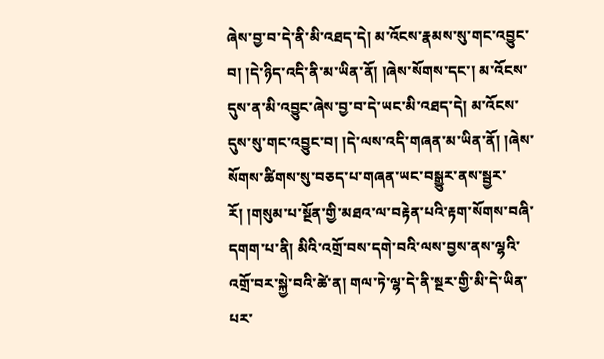ཞེས་བྱ་བ་དེ་ནི་མི་འཐད་དེ། མ་འོངས་རྣམས་སུ་གང་འབྱུང་བ། །དེ་ཉིད་འདི་ནི་མ་ཡིན་ནོ། །ཞེས་སོགས་དང་། མ་འོངས་དུས་ན་མི་འབྱུང་ཞེས་བྱ་བ་དེ་ཡང་མི་འཐད་དེ། མ་འོངས་དུས་སུ་གང་འབྱུང་བ། །དེ་ལས་འདི་གཞན་མ་ཡིན་ནོ། །ཞེས་སོགས་ཚིགས་སུ་བཅད་པ་གཞན་ཡང་བསྒྱུར་ནས་སྦྱར་རོ། །གསུམ་པ་སྔོན་གྱི་མཐའ་ལ་བརྟེན་པའི་རྟག་སོགས་བཞི་དགག་པ་ནི། མིའི་འགྲོ་བས་དགེ་བའི་ལས་བྱས་ནས་ལྷའི་འགྲོ་བར་སྐྱེ་བའི་ཚེ་ན། གལ་ཏེ་ལྷ་དེ་ནི་སྔར་གྱི་མི་དེ་ཡིན་པར་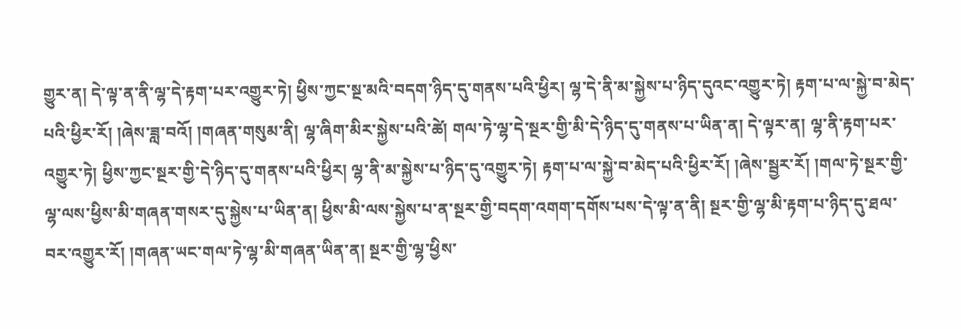གྱུར་ན། དེ་ལྟ་ན་ནི་ལྷ་དེ་རྟག་པར་འགྱུར་ཏེ། ཕྱིས་ཀྱང་སྔ་མའི་བདག་ཉིད་དུ་གནས་པའི་ཕྱིར། ལྷ་དེ་ནི་མ་སྐྱེས་པ་ཉིད་དུའང་འགྱུར་ཏེ། རྟག་པ་ལ་སྐྱེ་བ་མེད་པའི་ཕྱིར་རོ། །ཞེས་ཟླ་བའོ། །གཞན་གསུམ་ནི། ལྷ་ཞིག་མིར་སྐྱེས་པའི་ཚེ། གལ་ཏེ་ལྷ་དེ་སྔར་གྱི་མི་དེ་ཉིད་དུ་གནས་པ་ཡིན་ན། དེ་ལྟར་ན། ལྷ་ནི་རྟག་པར་འགྱུར་ཏེ། ཕྱིས་ཀྱང་སྔར་གྱི་དེ་ཉིད་དུ་གནས་པའི་ཕྱིར། ལྷ་ནི་མ་སྐྱེས་པ་ཉིད་དུ་འགྱུར་ཏེ། རྟག་པ་ལ་སྐྱེ་བ་མེད་པའི་ཕྱིར་རོ། །ཞེས་སྦྱར་རོ། །གལ་ཏེ་སྔར་གྱི་ལྷ་ལས་ཕྱིས་མི་གཞན་གསར་དུ་སྐྱེས་པ་ཡིན་ན། ཕྱིས་མི་ལས་སྐྱེས་པ་ན་སྔར་གྱི་བདག་འགག་དགོས་པས་དེ་ལྟ་ན་ནི། སྔར་གྱི་ལྷ་མི་རྟག་པ་ཉིད་དུ་ཐལ་བར་འགྱུར་རོ། །གཞན་ཡང་གལ་ཏེ་ལྷ་མི་གཞན་ཡིན་ན། སྔར་གྱི་ལྷ་ཕྱིས་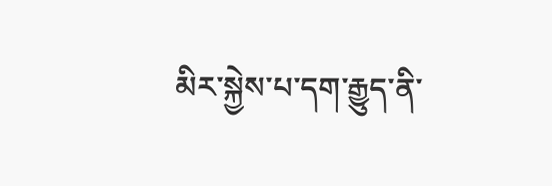མིར་སྐྱེས་པ་དག་རྒྱུད་ནི་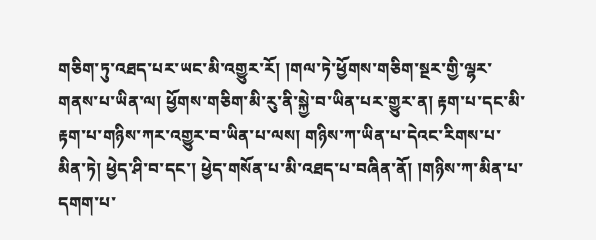གཅིག་ཏུ་འཐད་པར་ཡང་མི་འགྱུར་རོ། །གལ་ཏེ་ཕྱོགས་གཅིག་སྔར་གྱི་ལྷར་གནས་པ་ཡིན་ལ། ཕྱོགས་གཅིག་མི་རུ་ནི་སྐྱེ་བ་ཡིན་པར་གྱུར་ན། རྟག་པ་དང་མི་རྟག་པ་གཉིས་ཀར་འགྱུར་བ་ཡིན་པ་ལས། གཉིས་ཀ་ཡིན་པ་དེའང་རིགས་པ་མིན་ཏེ། ཕྱེད་ཤི་བ་དང་། ཕྱེད་གསོན་པ་མི་འཐད་པ་བཞིན་ནོ། །གཉིས་ཀ་མིན་པ་དགག་པ་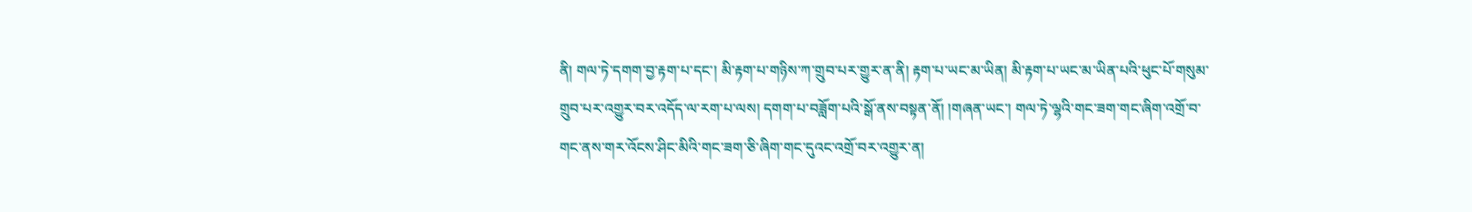ནི། གལ་ཏེ་དགག་བྱ་རྟག་པ་དང་། མི་རྟག་པ་གཉིས་ཀ་གྲུབ་པར་གྱུར་ན་ནི། རྟག་པ་ཡང་མ་ཡིན། མི་རྟག་པ་ཡང་མ་ཡིན་པའི་ཕུང་པོ་གསུམ་གྲུབ་པར་འགྱུར་བར་འདོད་ལ་རག་པ་ལས། དགག་པ་བཟློག་པའི་སྒོ་ནས་བསྟན་ནོ། །གཞན་ཡང་། གལ་ཏེ་ལྷའི་གང་ཟག་གང་ཞིག་འགྲོ་བ་གང་ནས་གར་འོངས་ཤིང་མིའི་གང་ཟག་ཅི་ཞིག་གང་དུའང་འགྲོ་བར་འགྱུར་ན།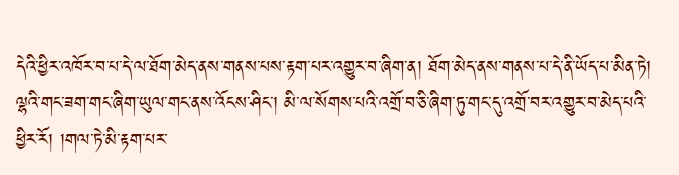དེའི་ཕྱིར་འཁོར་བ་པ་དེ་ལ་ཐོག་མེད་ནས་གནས་པས་རྟག་པར་འགྱུར་བ་ཞིག་ན། ཐོག་མེད་ནས་གནས་པ་དེ་ནི་ཡོད་པ་མིན་ཏེ། ལྷའི་གང་ཟག་གང་ཞིག་ཡུལ་གང་ནས་འོངས་ཤིང་། མི་ལ་སོགས་པའི་འགྲོ་བ་ཅི་ཞིག་ཏུ་གང་དུ་འགྲོ་བར་འགྱུར་བ་མེད་པའི་ཕྱིར་རོ། །གལ་ཏེ་མི་རྟག་པར་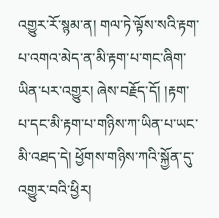འགྱུར་རོ་སྙམ་ན། གལ་ཏེ་ལྟོས་སའི་རྟག་པ་འགའ་མེད་ན་མི་རྟག་པ་གང་ཞིག་ཡིན་པར་འགྱུར། ཞེས་བརྗོད་དོ། །རྟག་པ་དང་མི་རྟག་པ་གཉིས་ཀ་ཡིན་པ་ཡང་མི་འཐད་དེ། ཕྱོགས་གཉིས་ཀའི་སྐྱོན་དུ་འགྱུར་བའི་ཕྱིར།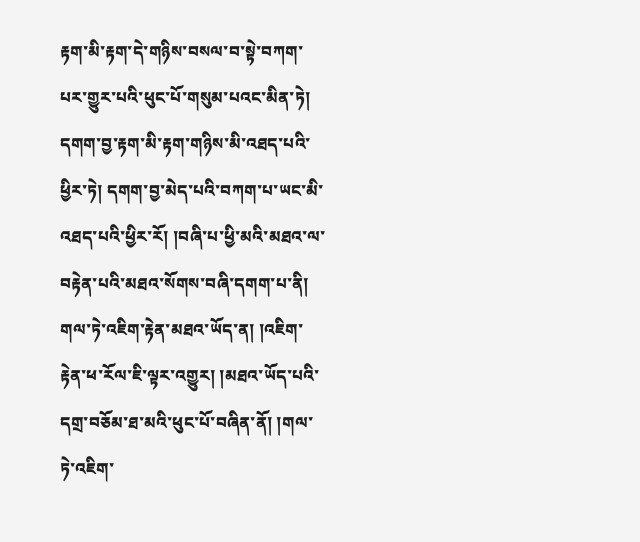རྟག་མི་རྟག་དེ་གཉིས་བསལ་བ་སྟེ་བཀག་པར་གྱུར་པའི་ཕུང་པོ་གསུམ་པའང་མིན་ཏེ། དགག་བྱ་རྟག་མི་རྟག་གཉིས་མི་འཐད་པའི་ཕྱིར་ཏེ། དགག་བྱ་མེད་པའི་བཀག་པ་ཡང་མི་འཐད་པའི་ཕྱིར་རོ། །བཞི་པ་ཕྱི་མའི་མཐའ་ལ་བརྟེན་པའི་མཐའ་སོགས་བཞི་དགག་པ་ནི། གལ་ཏེ་འཇིག་རྟེན་མཐའ་ཡོད་ན། །འཇིག་རྟེན་ཕ་རོལ་ཇི་ལྟར་འགྱུར། །མཐའ་ཡོད་པའི་དགྲ་བཅོམ་ཐ་མའི་ཕུང་པོ་བཞིན་ནོ། །གལ་ཏེ་འཇིག་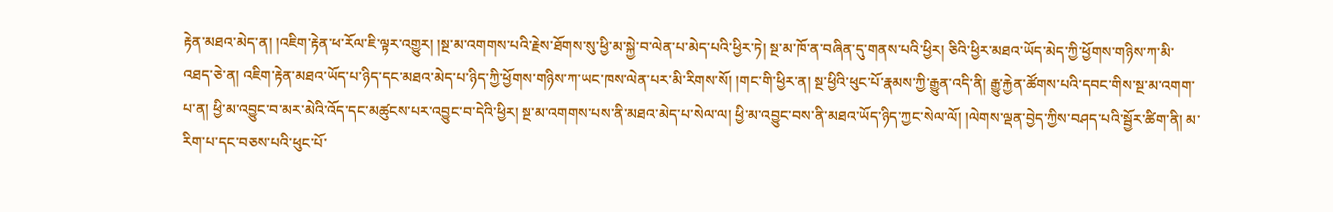རྟེན་མཐའ་མེད་ན། །འཇིག་རྟེན་ཕ་རོལ་ཇི་ལྟར་འགྱུར། །སྔ་མ་འགགས་པའི་རྗེས་ཐོགས་སུ་ཕྱི་མ་སྐྱེ་བ་ལེན་པ་མེད་པའི་ཕྱིར་ཏེ། སྔ་མ་ཁོ་ན་བཞིན་དུ་གནས་པའི་ཕྱིར། ཅིའི་ཕྱིར་མཐའ་ཡོད་མེད་ཀྱི་ཕྱོགས་གཉིས་ཀ་མི་འཐད་ཅེ་ན། འཇིག་རྟེན་མཐའ་ཡོད་པ་ཉིད་དང་མཐའ་མེད་པ་ཉིད་ཀྱི་ཕྱོགས་གཉིས་ཀ་ཡང་ཁས་ལེན་པར་མི་རིགས་སོ། །གང་གི་ཕྱིར་ན། སྔ་ཕྱིའི་ཕུང་པོ་རྣམས་ཀྱི་རྒྱུན་འདི་ནི། རྒྱུ་རྐྱེན་ཚོགས་པའི་དབང་གིས་སྔ་མ་འགག་པ་ན། ཕྱི་མ་འབྱུང་བ་མར་མེའི་འོད་དང་མཚུངས་པར་འབྱུང་བ་དེའི་ཕྱིར། སྔ་མ་འགགས་པས་ནི་མཐའ་མེད་པ་སེལ་ལ། ཕྱི་མ་འབྱུང་བས་ནི་མཐའ་ཡོད་ཉིད་ཀྱང་སེལ་ལོ། །ལེགས་ལྡན་བྱེད་ཀྱིས་བཤད་པའི་སྦྱོར་ཚིག་ནི། མ་རིག་པ་དང་བཅས་པའི་ཕུང་པོ་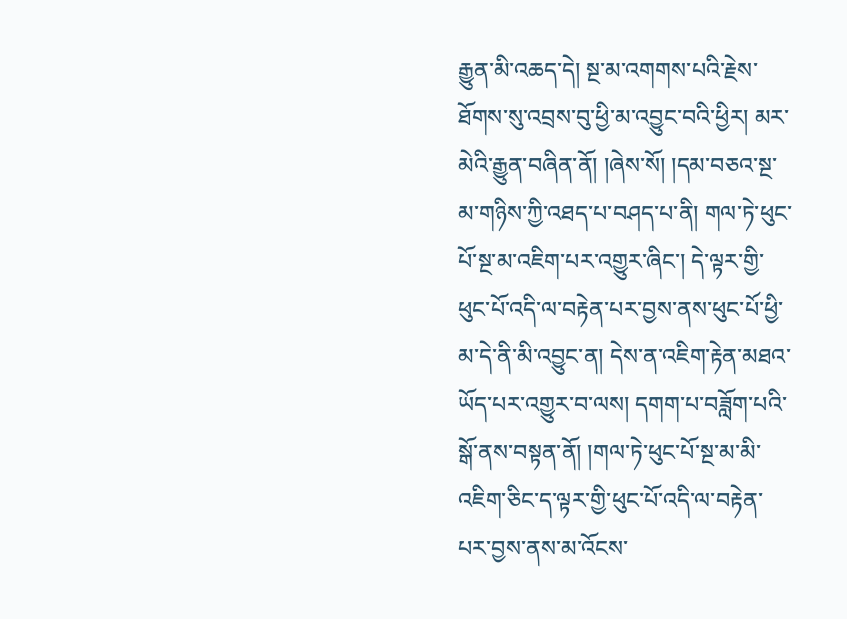རྒྱུན་མི་འཆད་དེ། སྔ་མ་འགགས་པའི་རྗེས་ཐོགས་སུ་འབྲས་བུ་ཕྱི་མ་འབྱུང་བའི་ཕྱིར། མར་མེའི་རྒྱུན་བཞིན་ནོ། །ཞེས་སོ། །དམ་བཅའ་སྔ་མ་གཉིས་ཀྱི་འཐད་པ་བཤད་པ་ནི། གལ་ཏེ་ཕུང་པོ་སྔ་མ་འཇིག་པར་འགྱུར་ཞིང་། དེ་ལྟར་གྱི་ཕུང་པོ་འདི་ལ་བརྟེན་པར་བྱས་ནས་ཕུང་པོ་ཕྱི་མ་དེ་ནི་མི་འབྱུང་ན། དེས་ན་འཇིག་རྟེན་མཐའ་ཡོད་པར་འགྱུར་བ་ལས། དགག་པ་བཟློག་པའི་སྒོ་ནས་བསྟན་ནོ། །གལ་ཏེ་ཕུང་པོ་སྔ་མ་མི་འཇིག་ཅིང་ད་ལྟར་གྱི་ཕུང་པོ་འདི་ལ་བརྟེན་པར་བྱས་ནས་མ་འོངས་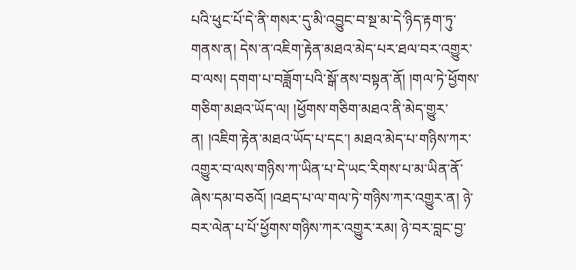པའི་ཕུང་པོ་དེ་ནི་གསར་དུ་མི་འབྱུང་བ་སྔ་མ་དེ་ཉིད་རྟག་ཏུ་གནས་ན། དེས་ན་འཇིག་རྟེན་མཐའ་མེད་པར་ཐལ་བར་འགྱུར་བ་ལས། དགག་པ་བཟློག་པའི་སྒོ་ནས་བསྟན་ནོ། །གལ་ཏེ་ཕྱོགས་གཅིག་མཐའ་ཡོད་ལ། །ཕྱོགས་གཅིག་མཐའ་ནི་མེད་གྱུར་ན། །འཇིག་རྟེན་མཐའ་ཡོད་པ་དང་། མཐའ་མེད་པ་གཉིས་ཀར་འགྱུར་བ་ལས་གཉིས་ཀ་ཡིན་པ་དེ་ཡང་རིགས་པ་མ་ཡིན་ནོ་ཞེས་དམ་བཅའོ། །འཐད་པ་ལ་གལ་ཏེ་གཉིས་ཀར་འགྱུར་ན། ཉེ་བར་ལེན་པ་པོ་ཕྱོགས་གཉིས་ཀར་འགྱུར་རམ། ཉེ་བར་བླང་བྱ་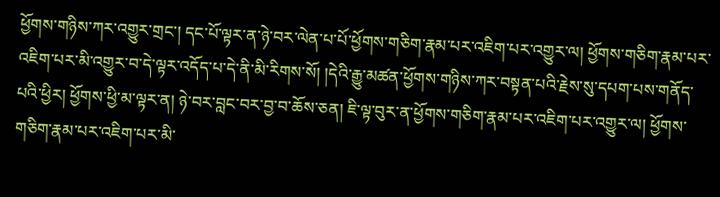ཕྱོགས་གཉིས་ཀར་འགྱུར་གྲང་། དང་པོ་ལྟར་ན་ཉེ་བར་ལེན་པ་པོ་ཕྱོགས་གཅིག་རྣམ་པར་འཇིག་པར་འགྱུར་ལ། ཕྱོགས་གཅིག་རྣམ་པར་འཇིག་པར་མི་འགྱུར་བ་དེ་ལྟར་འདོད་པ་དེ་ནི་མི་རིགས་སོ། །དེའི་རྒྱུ་མཚན་ཕྱོགས་གཉིས་ཀར་བསྟན་པའི་རྗེས་སུ་དཔག་པས་གནོད་པའི་ཕྱིར། ཕྱོགས་ཕྱི་མ་ལྟར་ན། ཉེ་བར་བླང་བར་བྱ་བ་ཆོས་ཅན། ཇི་ལྟ་བུར་ན་ཕྱོགས་གཅིག་རྣམ་པར་འཇིག་པར་འགྱུར་ལ། ཕྱོགས་གཅིག་རྣམ་པར་འཇིག་པར་མི་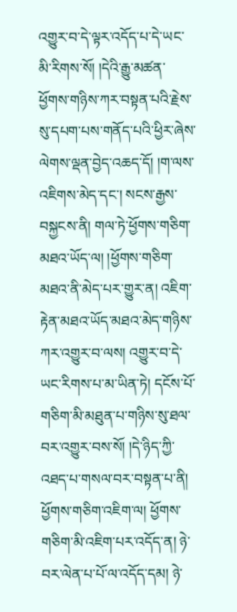འགྱུར་བ་དེ་ལྟར་འདོད་པ་དེ་ཡང་མི་རིགས་སོ། །དེའི་རྒྱུ་མཚན་ཕྱོགས་གཉིས་ཀར་བསྟན་པའི་རྗེས་སུ་དཔག་པས་གནོད་པའི་ཕྱིར་ཞེས་ལེགས་ལྡན་བྱེད་འཆད་དོ། །ག་ལས་འཇིགས་མེད་དང་། སངས་རྒྱས་བསྐྱངས་ནི། གལ་ཏེ་ཕྱོགས་གཅིག་མཐའ་ཡོད་ལ། །ཕྱོགས་གཅིག་མཐའ་ནི་མེད་པར་གྱུར་ན། འཇིག་རྟེན་མཐའ་ཡོད་མཐའ་མེད་གཉིས་ཀར་འགྱུར་བ་ལས། འགྱུར་བ་དེ་ཡང་རིགས་པ་མ་ཡིན་ཏེ། དངོས་པོ་གཅིག་མི་མཐུན་པ་གཉིས་སུ་ཐལ་བར་འགྱུར་བས་སོ། །དེ་ཉིད་ཀྱི་འཐད་པ་གསལ་བར་བསྟན་པ་ནི། ཕྱོགས་གཅིག་འཇིག་ལ། ཕྱོགས་གཅིག་མི་འཇིག་པར་འདོད་ན། ཉེ་བར་ལེན་པ་པོ་ལ་འདོད་དམ། ཉེ་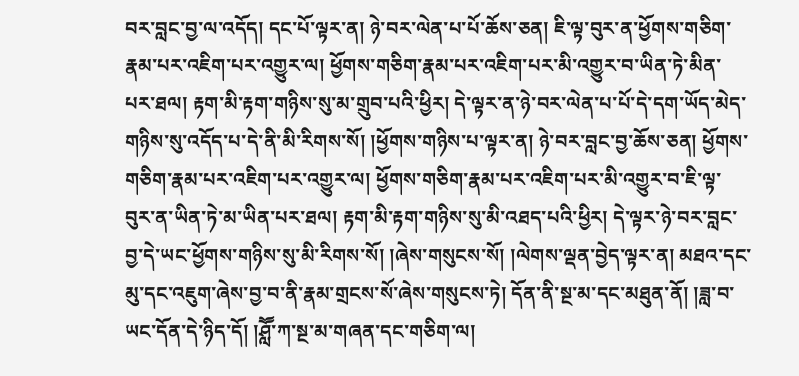བར་བླང་བྱ་ལ་འདོད། དང་པོ་ལྟར་ན། ཉེ་བར་ལེན་པ་པོ་ཆོས་ཅན། ཇི་ལྟ་བུར་ན་ཕྱོགས་གཅིག་རྣམ་པར་འཇིག་པར་འགྱུར་ལ། ཕྱོགས་གཅིག་རྣམ་པར་འཇིག་པར་མི་འགྱུར་བ་ཡིན་ཏེ་མིན་པར་ཐལ། རྟག་མི་རྟག་གཉིས་སུ་མ་གྲུབ་པའི་ཕྱིར། དེ་ལྟར་ན་ཉེ་བར་ལེན་པ་པོ་དེ་དག་ཡོད་མེད་གཉིས་སུ་འདོད་པ་དེ་ནི་མི་རིགས་སོ། །ཕྱོགས་གཉིས་པ་ལྟར་ན། ཉེ་བར་བླང་བྱ་ཆོས་ཅན། ཕྱོགས་གཅིག་རྣམ་པར་འཇིག་པར་འགྱུར་ལ། ཕྱོགས་གཅིག་རྣམ་པར་འཇིག་པར་མི་འགྱུར་བ་ཇི་ལྟ་བུར་ན་ཡིན་ཏེ་མ་ཡིན་པར་ཐལ། རྟག་མི་རྟག་གཉིས་སུ་མི་འཐད་པའི་ཕྱིར། དེ་ལྟར་ཉེ་བར་བླང་བྱ་དེ་ཡང་ཕྱོགས་གཉིས་སུ་མི་རིགས་སོ། །ཞེས་གསུངས་སོ། །ལེགས་ལྡན་བྱེད་ལྟར་ན། མཐའ་དང་མུ་དང་འཇུག་ཞེས་བྱ་བ་ནི་རྣམ་གྲངས་སོ་ཞེས་གསུངས་ཏེ། དོན་ནི་སྔ་མ་དང་མཐུན་ནོ། །ཟླ་བ་ཡང་དོན་དེ་ཉིད་དོ། །ཤླཽ་ཀ་སྔ་མ་གཞན་དང་གཅིག་ལ།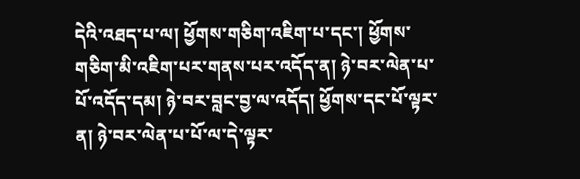དེའི་འཐད་པ་ལ། ཕྱོགས་གཅིག་འཇིག་པ་དང་། ཕྱོགས་གཅིག་མི་འཇིག་པར་གནས་པར་འདོད་ན། ཉེ་བར་ལེན་པ་པོ་འདོད་དམ། ཉེ་བར་བླང་བྱ་ལ་འདོད། ཕྱོགས་དང་པོ་ལྟར་ན། ཉེ་བར་ལེན་པ་པོ་ལ་དེ་ལྟར་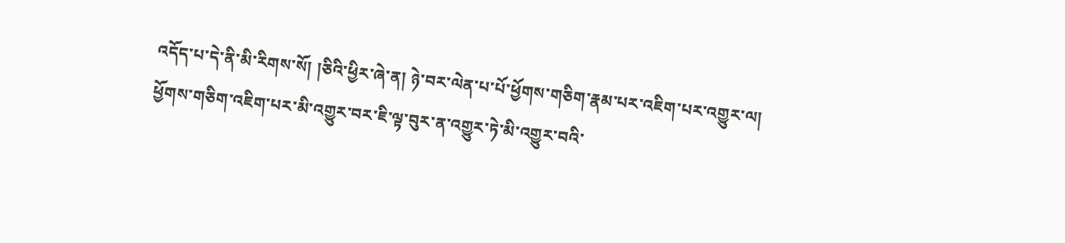འདོད་པ་དེ་ནི་མི་རིགས་སོ། །ཅིའི་ཕྱིར་ཞེ་ན། ཉེ་བར་ལེན་པ་པོ་ཕྱོགས་གཅིག་རྣམ་པར་འཇིག་པར་འགྱུར་ལ། ཕྱོགས་གཅིག་འཇིག་པར་མི་འགྱུར་བར་ཇི་ལྟ་བུར་ན་འགྱུར་ཏེ་མི་འགྱུར་བའི་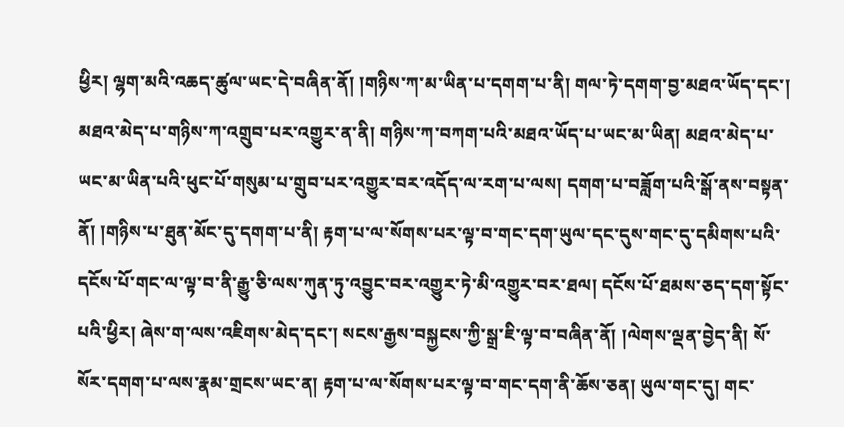ཕྱིར། ལྷག་མའི་འཆད་ཚུལ་ཡང་དེ་བཞིན་ནོ། །གཉིས་ཀ་མ་ཡིན་པ་དགག་པ་ནི། གལ་ཏེ་དགག་བྱ་མཐའ་ཡོད་དང་། མཐའ་མེད་པ་གཉིས་ཀ་འགྲུབ་པར་འགྱུར་ན་ནི། གཉིས་ཀ་བཀག་པའི་མཐའ་ཡོད་པ་ཡང་མ་ཡིན། མཐའ་མེད་པ་ཡང་མ་ཡིན་པའི་ཕུང་པོ་གསུམ་པ་གྲུབ་པར་འགྱུར་བར་འདོད་ལ་རག་པ་ལས། དགག་པ་བཟློག་པའི་སྒོ་ནས་བསྟན་ནོ། །གཉིས་པ་ཐུན་མོང་དུ་དགག་པ་ནི། རྟག་པ་ལ་སོགས་པར་ལྟ་བ་གང་དག་ཡུལ་དང་དུས་གང་དུ་དམིགས་པའི་དངོས་པོ་གང་ལ་ལྟ་བ་ནི་རྒྱུ་ཅི་ལས་ཀུན་ཏུ་འབྱུང་བར་འགྱུར་ཏེ་མི་འགྱུར་བར་ཐལ། དངོས་པོ་ཐམས་ཅད་དག་སྟོང་པའི་ཕྱིར། ཞེས་ག་ལས་འཇིགས་མེད་དང་། སངས་རྒྱས་བསྐྱངས་ཀྱི་སྒྲ་ཇི་ལྟ་བ་བཞིན་ནོ། །ལེགས་ལྡན་བྱེད་ནི། སོ་སོར་དགག་པ་ལས་རྣམ་གྲངས་ཡང་ན། རྟག་པ་ལ་སོགས་པར་ལྟ་བ་གང་དག་ནི་ཆོས་ཅན། ཡུལ་གང་དུ། གང་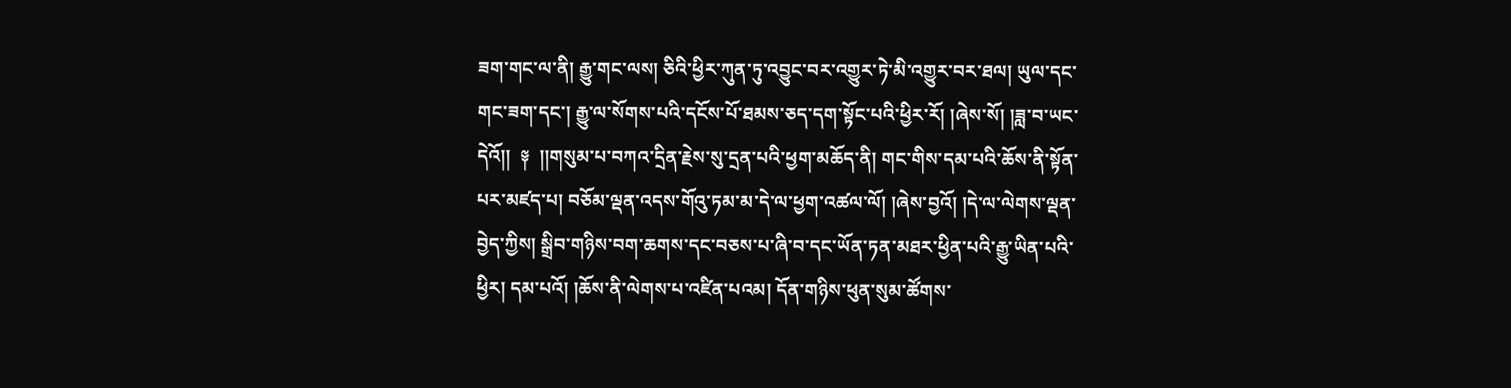ཟག་གང་ལ་ནི། རྒྱུ་གང་ལས། ཅིའི་ཕྱིར་ཀུན་ཏུ་འབྱུང་བར་འགྱུར་ཏེ་མི་འགྱུར་བར་ཐལ། ཡུལ་དང་གང་ཟག་དང་། རྒྱུ་ལ་སོགས་པའི་དངོས་པོ་ཐམས་ཅད་དག་སྟོང་པའི་ཕྱིར་རོ། །ཞེས་སོ། །ཟླ་བ་ཡང་དེའོ།།  ༈  །།གསུམ་པ་བཀའ་དྲིན་རྗེས་སུ་དྲན་པའི་ཕྱག་མཆོད་ནི། གང་གིས་དམ་པའི་ཆོས་ནི་སྟོན་པར་མཛད་པ། བཅོམ་ལྡན་འདས་གོའུ་ཏམ་མ་དེ་ལ་ཕྱག་འཚལ་ལོ། །ཞེས་བྱའོ། །དེ་ལ་ལེགས་ལྡན་བྱེད་ཀྱིས། སྒྲིབ་གཉིས་བག་ཆགས་དང་བཅས་པ་ཞི་བ་དང་ཡོན་ཏན་མཐར་ཕྱིན་པའི་རྒྱུ་ཡིན་པའི་ཕྱིར། དམ་པའོ། །ཆོས་ནི་ལེགས་པ་འཛིན་པའམ། དོན་གཉིས་ཕུན་སུམ་ཚོགས་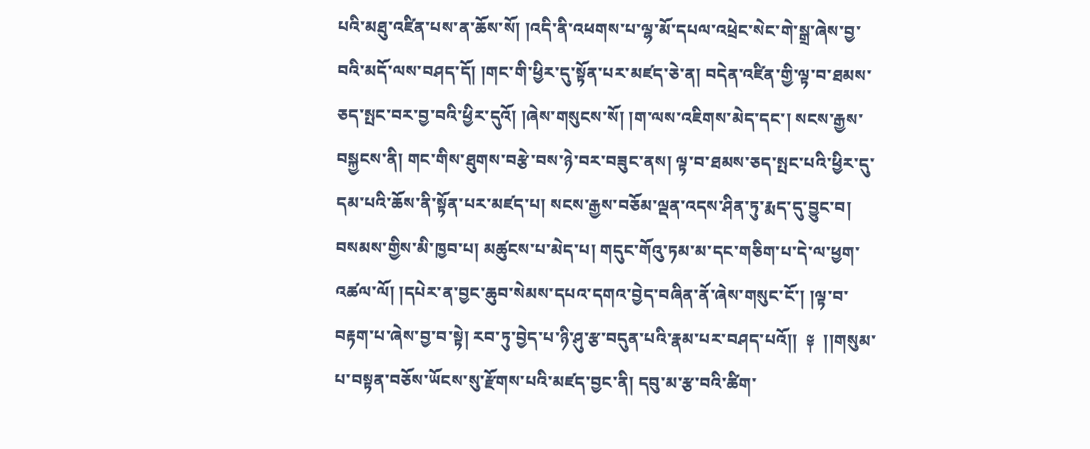པའི་མཐུ་འཛིན་པས་ན་ཆོས་སོ། །འདི་ནི་འཕགས་པ་ལྷ་མོ་དཔལ་འཕྲེང་སེང་གེ་སྒྲ་ཞེས་བྱ་བའི་མདོ་ལས་བཤད་དོ། །གང་གི་ཕྱིར་དུ་སྟོན་པར་མཛད་ཅེ་ན། བདེན་འཛིན་གྱི་ལྟ་བ་ཐམས་ཅད་སྤང་བར་བྱ་བའི་ཕྱིར་དུའོ། །ཞེས་གསུངས་སོ། །ག་ལས་འཇིགས་མེད་དང་། སངས་རྒྱས་བསྐྱངས་ནི། གང་གིས་ཐུགས་བརྩེ་བས་ཉེ་བར་བཟུང་ནས། ལྟ་བ་ཐམས་ཅད་སྤང་པའི་ཕྱིར་དུ་དམ་པའི་ཆོས་ནི་སྟོན་པར་མཛད་པ། སངས་རྒྱས་བཅོམ་ལྡན་འདས་ཤིན་ཏུ་རྨད་དུ་བྱུང་བ། བསམས་གྱིས་མི་ཁྱབ་པ། མཚུངས་པ་མེད་པ། གདུང་གོའུ་ཏམ་མ་དང་གཅིག་པ་དེ་ལ་ཕྱག་འཚལ་ལོ། །དཔེར་ན་བྱང་ཆུབ་སེམས་དཔའ་དགའ་བྱེད་བཞིན་ནོ་ཞེས་གསུང་ངོ་། །ལྟ་བ་བརྟག་པ་ཞེས་བྱ་བ་སྟེ། རབ་ཏུ་བྱེད་པ་ཉི་ཤུ་རྩ་བདུན་པའི་རྣམ་པར་བཤད་པའོ།།  ༈  །།གསུམ་པ་བསྟན་བཅོས་ཡོངས་སུ་རྫོགས་པའི་མཛད་བྱང་ནི། དབུ་མ་རྩ་བའི་ཚིག་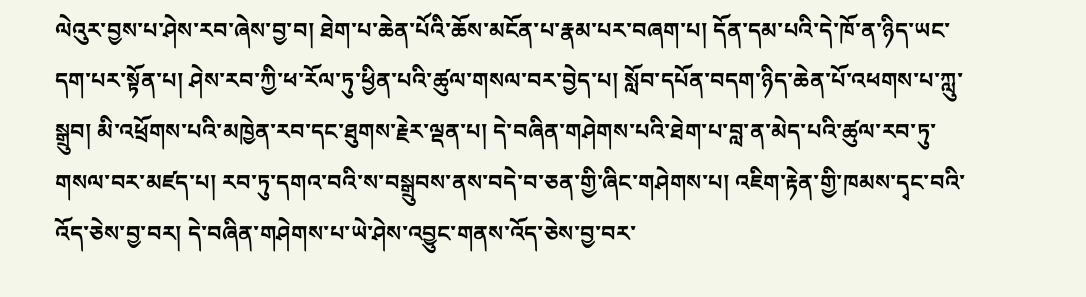ལེའུར་བྱས་པ་ཤེས་རབ་ཞེས་བྱ་བ། ཐེག་པ་ཆེན་པོའི་ཆོས་མངོན་པ་རྣམ་པར་བཞག་པ། དོན་དམ་པའི་དེ་ཁོ་ན་ཉིད་ཡང་དག་པར་སྟོན་པ། ཤེས་རབ་ཀྱི་ཕ་རོལ་ཏུ་ཕྱིན་པའི་ཚུལ་གསལ་བར་བྱེད་པ། སློབ་དཔོན་བདག་ཉིད་ཆེན་པོ་འཕགས་པ་ཀླུ་སྒྲུབ། མི་འཕྲོགས་པའི་མཁྱེན་རབ་དང་ཐུགས་རྗེར་ལྡན་པ། དེ་བཞིན་གཤེགས་པའི་ཐེག་པ་བླ་ན་མེད་པའི་ཚུལ་རབ་ཏུ་གསལ་བར་མཛད་པ། རབ་ཏུ་དགའ་བའི་ས་བསྒྲུབས་ནས་བདེ་བ་ཅན་གྱི་ཞིང་གཤེགས་པ། འཇིག་རྟེན་གྱི་ཁམས་དྭང་བའི་འོད་ཅེས་བྱ་བར། དེ་བཞིན་གཤེགས་པ་ཡེ་ཤེས་འབྱུང་གནས་འོད་ཅེས་བྱ་བར་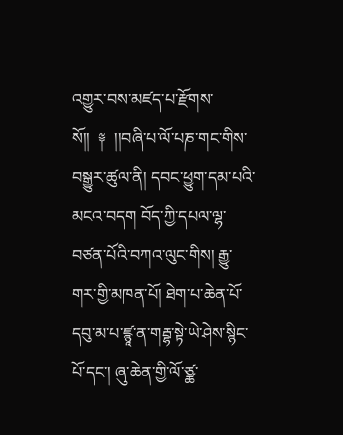འགྱུར་བས་མཛད་པ་རྫོགས་སོ།།  ༈  །།བཞི་པ་ལོ་པཎ་གང་གིས་བསྒྱུར་ཚུལ་ནི། དབང་ཕྱུག་དམ་པའི་མངའ་བདག བོད་ཀྱི་དཔལ་ལྷ་བཙན་པོའི་བཀའ་ལུང་གིས། རྒྱུ་གར་གྱི་མཁན་པོ། ཐེག་པ་ཆེན་པོ་དབུ་མ་པ་ཛྙཱ་ན་གརྦྷ་སྟེ་ཡེ་ཤེས་སྙིང་པོ་དང་། ཞུ་ཆེན་གྱི་ལོ་ཙྪ་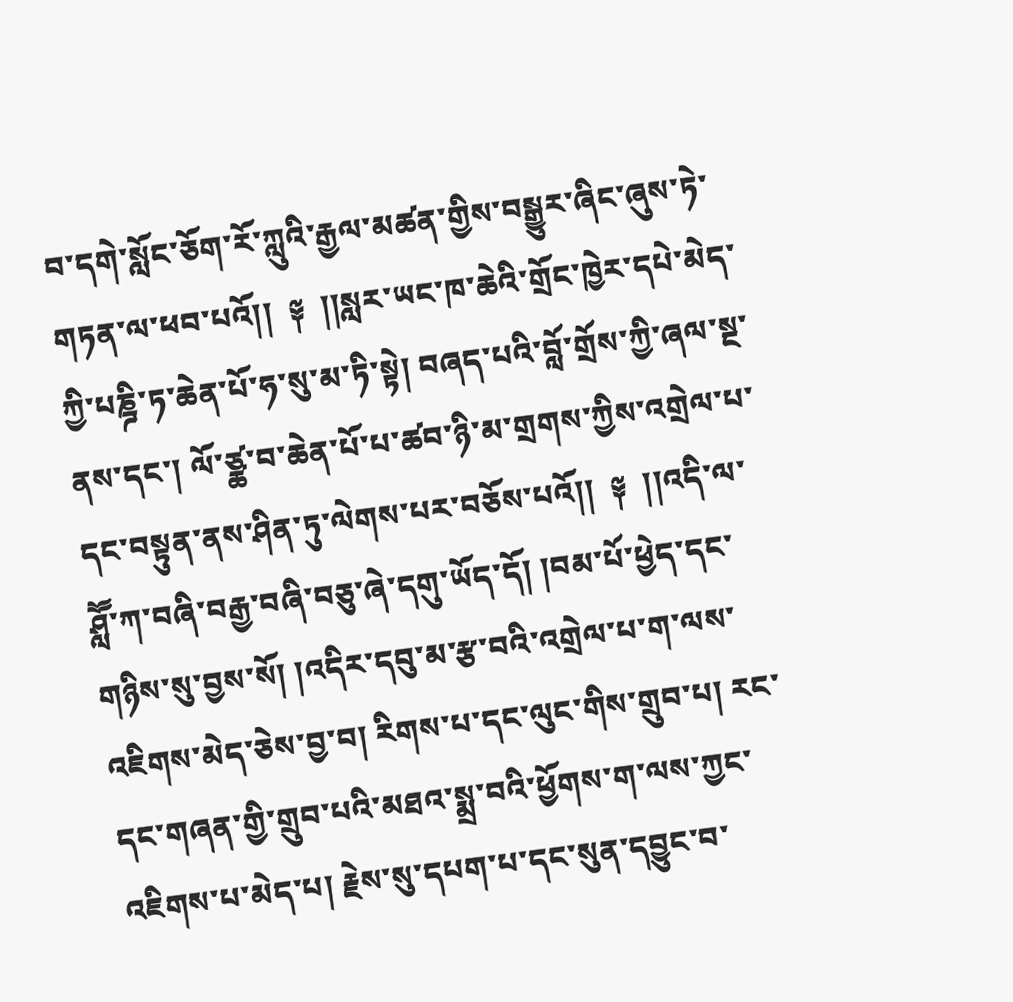བ་དགེ་སློང་ཅོག་རོ་ཀླུའི་རྒྱལ་མཚན་གྱིས་བསྒྱུར་ཞིང་ཞུས་ཏེ་གཏན་ལ་ཕབ་པའོ།།  ༈  །།སླར་ཡང་ཁ་ཆེའི་གྲོང་ཁྱེར་དཔེ་མེད་ཀྱི་པཎྜི་ཏ་ཆེན་པོ་ཧ་སུ་མ་ཏི་སྟེ། བཞད་པའི་བློ་གྲོས་ཀྱི་ཞལ་སྔ་ནས་དང་། ལོ་ཙྪ་བ་ཆེན་པོ་པ་ཚབ་ཉི་མ་གྲགས་ཀྱིས་འགྲེལ་པ་དང་བསྟུན་ནས་ཤིན་ཏུ་ལེགས་པར་བཅོས་པའོ།།  ༈  །།འདི་ལ་ཤླཽ་ཀ་བཞི་བརྒྱ་བཞི་བཅུ་ཞེ་དགུ་ཡོད་དོ། །བམ་པོ་ཕྱེད་དང་གཉིས་སུ་བྱས་སོ། །འདིར་དབུ་མ་རྩ་བའི་འགྲེལ་པ་ག་ལས་འཇིགས་མེད་ཅེས་བྱ་བ། རིགས་པ་དང་ལུང་གིས་གྲུབ་པ། རང་དང་གཞན་གྱི་གྲུབ་པའི་མཐའ་སྨྲ་བའི་ཕྱོགས་ག་ལས་ཀྱང་འཇིགས་པ་མེད་པ། རྗེས་སུ་དཔག་པ་དང་སུན་དབྱུང་བ་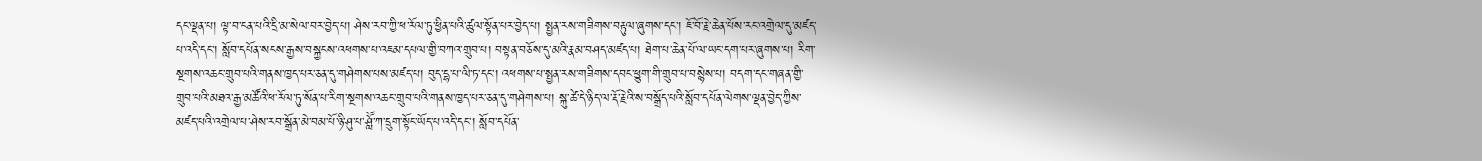དང་ལྡན་པ། ལྟ་བ་ངན་པའི་དྲི་མ་སེལ་བར་བྱེད་པ། ཤེས་རབ་ཀྱི་ཕ་རོལ་ཏུ་ཕྱིན་པའི་ཚུལ་སྟོན་པར་བྱེད་པ། སྤྱན་རས་གཟིགས་བརྟུལ་ཞུགས་དང་། ཇོ་བོ་རྗེ་ཆེན་པོས་རང་འགྲེལ་དུ་མཛད་པ་འདི་དང་། སློབ་དཔོན་སངས་རྒྱས་བསྐྱངས་འཕགས་པ་འཇམ་དཔལ་གྱི་བཀའ་གྲུབ་པ། བསྟན་བཅོས་དུ་མའི་རྣམ་བཤད་མཛད་པ། ཐེག་པ་ཆེན་པོ་ལ་ཡང་དག་པར་ཞུགས་པ། རིག་སྔགས་འཆང་གྲུབ་པའི་གནས་ཁྱད་པར་ཅན་དུ་གཤེགས་པས་མཛད་པ། བུད་དྷ་པ་ལི་ཏ་དང་། འཕགས་པ་སྤྱན་རས་གཟིགས་དབང་ཕྱུག་གི་གྲུབ་པ་བསྙེས་པ། བདག་དང་གཞན་གྱི་གྲུབ་པའི་མཐའ་རྒྱ་མཚོའི་ཕ་རོལ་ཏུ་སོན་པ་རིག་སྔགས་འཆང་གྲུབ་པའི་གནས་ཁྱད་པར་ཅན་དུ་གཤེགས་པ། སྐུ་ཚེ་དེ་ཉིད་ལ་རྡོ་རྗེའི་ས་བསྒྲོད་པའི་སློབ་དཔོན་ལེགས་ལྡན་བྱེད་ཀྱིས་མཛད་པའི་འགྲེལ་པ་ཤེས་རབ་སྒྲོན་མེ་བམ་པོ་ཉི་ཤུ་པ་ཤླཽ་ཀ་དྲུག་སྟོང་ཡོད་པ་འདི་དང་། སློབ་དཔོན་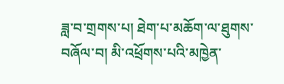ཟླ་བ་གྲགས་པ། ཐེག་པ་མཆོག་ལ་ཐུགས་བཞོལ་བ། མི་འཕྲོགས་པའི་མཁྱེན་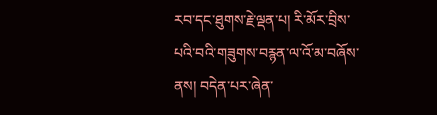རབ་དང་ཐུགས་རྗེ་ལྡན་པ། རི་མོར་བྲིས་པའི་བའི་གཟུགས་བརྙན་ལ་འོ་མ་བཞོས་ནས། བདེན་པར་ཞེན་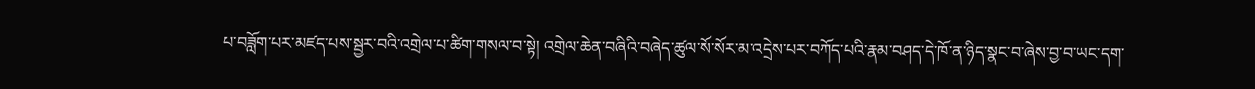པ་བཟློག་པར་མཛད་པས་སྦྱར་བའི་འགྲེལ་པ་ཚིག་གསལ་བ་སྟེ། འགྲེལ་ཆེན་བཞིའི་བཞེད་ཚུལ་སོ་སོར་མ་འདྲེས་པར་བཀོད་པའི་རྣམ་བཤད་དེ་ཁོ་ན་ཉིད་སྣང་བ་ཞེས་བྱ་བ་ཡང་དག་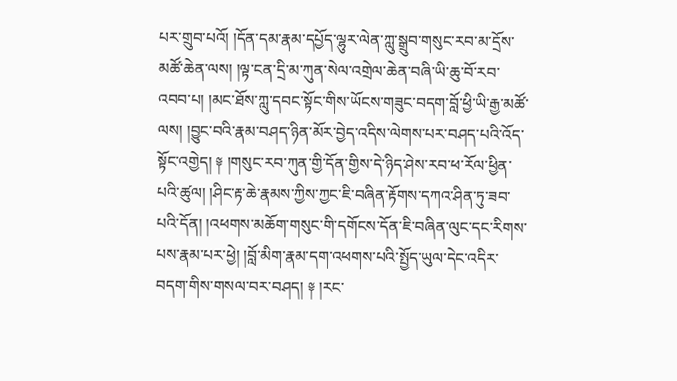པར་གྲུབ་པའོ། །དོན་དམ་རྣམ་དཔྱོད་ལྷུར་ལེན་ཀླུ་སྒྲུབ་གསུང་རབ་མ་དྲོས་མཚོ་ཆེན་ལས། །ལྟ་ངན་དྲི་མ་ཀུན་སེལ་འགྲེལ་ཆེན་བཞི་ཡི་ཆུ་བོ་རབ་འབབ་པ། །མང་ཐོས་ཀླུ་དབང་སྟོང་གིས་ཡོངས་གཟུང་བདག་བློ་ཕྱི་ཡི་རྒྱ་མཚོ་ལས། །བྱུང་བའི་རྣམ་བཤད་ཉིན་མོར་བྱེད་འདིས་ལེགས་པར་བཤད་པའི་འོད་སྟོང་འགྱེད། ༈ །གསུང་རབ་ཀུན་གྱི་དོན་གྱིས་དེ་ཉིད་ཤེས་རབ་ཕ་རོལ་ཕྱིན་པའི་ཚུལ། །ཤིང་རྟ་ཆེ་རྣམས་ཀྱིས་ཀྱང་ཇི་བཞིན་རྟོགས་དཀའ་ཤིན་ཏུ་ཟབ་པའི་དོན། །འཕགས་མཆོག་གསུང་གི་དགོངས་དོན་ཇི་བཞིན་ལུང་དང་རིགས་པས་རྣམ་པར་ཕྱེ། །བློ་མིག་རྣམ་དག་འཕགས་པའི་སྤྱོད་ཡུལ་དེང་འདིར་བདག་གིས་གསལ་བར་བཤད། ༈ །རང་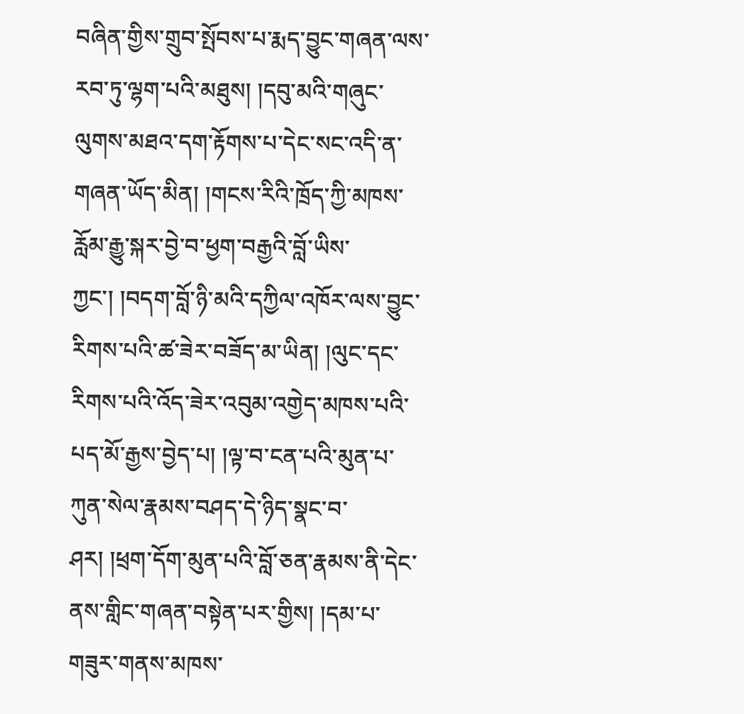བཞིན་གྱིས་གྲུབ་སྤོབས་པ་རྨད་བྱུང་གཞན་ལས་རབ་ཏུ་ལྷག་པའི་མཐུས། །དབུ་མའི་གཞུང་ལུགས་མཐའ་དག་རྟོགས་པ་དེང་སང་འདི་ན་གཞན་ཡོད་མིན། །གངས་རིའི་ཁྲོད་ཀྱི་མཁས་རློམ་རྒྱུ་སྐར་བྱེ་བ་ཕྱག་བརྒྱའི་བློ་ཡིས་ཀྱང་། །བདག་བློ་ཉི་མའི་དཀྱིལ་འཁོར་ལས་བྱུང་རིགས་པའི་ཚ་ཟེར་བཟོད་མ་ཡིན། །ལུང་དང་རིགས་པའི་འོད་ཟེར་འབུམ་འགྱེད་མཁས་པའི་པད་མོ་རྒྱས་བྱེད་པ། །ལྟ་བ་ངན་པའི་མུན་པ་ཀུན་སེལ་རྣམས་བཤད་དེ་ཉིད་སྣང་བ་ཤར། །ཕྲག་དོག་མུན་པའི་བློ་ཅན་རྣམས་ནི་དེང་ནས་གླིང་གཞན་བསྟེན་པར་གྱིས། །དམ་པ་གཟུར་གནས་མཁས་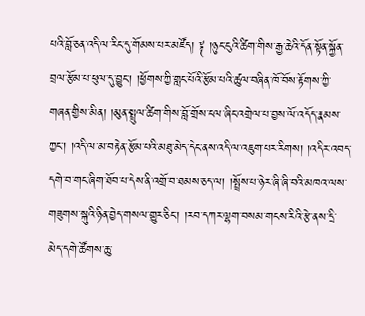པའི་བློ་ཅན་འདི་ལ་རིང་དུ་གོམས་པར་མཛོད། ༈ །ཉུང་ངུའི་ཚིག་གིས་རྒྱ་ཆེའི་དོན་སྟོན་སྐྱོན་བྲལ་རྩོམ་པ་ཕུལ་དུ་བྱུང་། །ཕྱོགས་ཀྱི་གླང་པོའི་རྩོམ་པའི་ཚུལ་བཞིན་ཁོ་བོས་རྟོགས་ཀྱི་གཞན་གྱིས་མིན། །མུན་སྤྲུལ་ཚིག་གིས་བློ་གྲོས་ངལ་ཞིང་འགྲེལ་པ་བྱས་ལོ་འདོད་རྣམས་ཀྱང་། །འདི་ལ་མ་བརྟེན་རྩོམ་པའི་མཐུ་མེད་དེང་ནས་འདི་ལ་འཇུག་པར་རིགས། །འདིར་འབད་དགེ་བ་གང་ཞིག་ཐོབ་པ་དེས་ནི་འགྲོ་བ་ཐམས་ཅད་ལ། །སྤྲོས་པ་ཉེར་ཞི་ཞི་བའི་མཁའ་ལས་གཟུགས་སྐུའི་ཉིན་བྱེད་གསལ་གྱུར་ཅིང་། །རབ་དཀར་ལྷག་བསམ་གངས་རིའི་རྩེ་ནས་དྲི་མེད་དགེ་ཚོགས་ཆུ་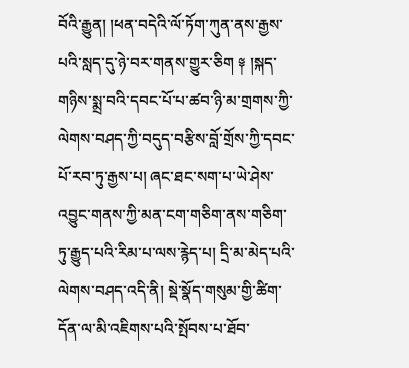བོའི་རྒྱུན། །ཕན་བདེའི་ལོ་ཏོག་ཀུན་ནས་རྒྱས་པའི་སླད་དུ་ཉེ་བར་གནས་གྱུར་ཅིག ༈ །སྐད་གཉིས་སྨྲ་བའི་དབང་པོ་པ་ཚབ་ཉི་མ་གྲགས་ཀྱི་ལེགས་བཤད་ཀྱི་བདུད་བརྩིས་བློ་གྲོས་ཀྱི་དབང་པོ་རབ་ཏུ་རྒྱས་པ། ཞང་ཐང་སག་པ་ཡེ་ཤེས་འབྱུང་གནས་ཀྱི་མན་ངག་གཅིག་ནས་གཅིག་ཏུ་རྒྱུད་པའི་རིམ་པ་ལས་རྙེད་པ། དྲི་མ་མེད་པའི་ལེགས་བཤད་འདི་ནི། སྡེ་སྣོད་གསུམ་གྱི་ཚིག་དོན་ལ་མི་འཇིགས་པའི་སྤོབས་པ་ཐོབ་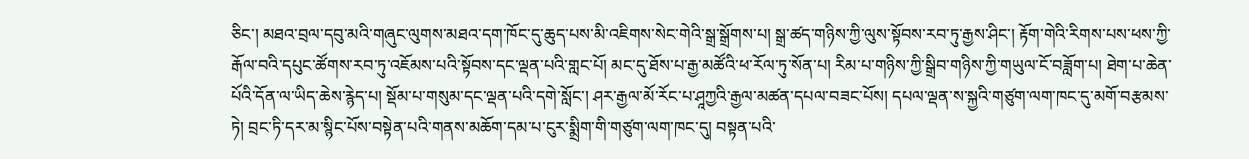ཅིང་། མཐའ་བྲལ་དབུ་མའི་གཞུང་ལུགས་མཐའ་དག་ཁོང་དུ་ཆུད་པས་མི་འཇིགས་སེང་གེའི་སྒྲ་སྒྲོགས་པ། སྒྲ་ཚད་གཉིས་ཀྱི་ལུས་སྟོབས་རབ་ཏུ་རྒྱས་ཤིང་། རྟོག་གེའི་རིགས་པས་ཕས་ཀྱི་རྒོལ་བའི་དཔུང་ཚོགས་རབ་ཏུ་འཇོམས་པའི་སྟོབས་དང་ལྡན་པའི་གླང་པོ། མང་དུ་ཐོས་པ་རྒྱ་མཚོའི་ཕ་རོལ་ཏུ་སོན་པ། རིམ་པ་གཉིས་ཀྱི་སྒྲིབ་གཉིས་ཀྱི་གཡུལ་ངོ་བཟློག་པ། ཐེག་པ་ཆེན་པོའི་དོན་ལ་ཡིད་ཆེས་རྙེད་པ། སྡོམ་པ་གསུམ་དང་ལྡན་པའི་དགེ་སློང་། ཤར་རྒྱལ་མོ་རོང་པ་ཤཱཀྱའི་རྒྱལ་མཚན་དཔལ་བཟང་པོས། དཔལ་ལྡན་ས་སྐྱའི་གཙུག་ལག་ཁང་དུ་མགོ་བརྩམས་ཏེ། བྲང་ཏི་དར་མ་སྙིང་པོས་བསྟེན་པའི་གནས་མཆོག་དམ་པ་ངུར་སྨྲིག་གི་གཙུག་ལག་ཁང་དུ། བསྟན་པའི་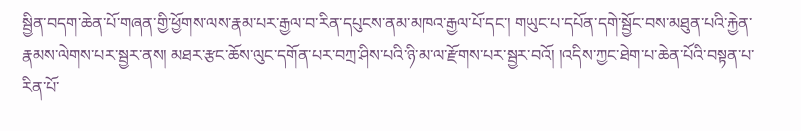སྦྱིན་བདག་ཆེན་པོ་གཞན་གྱི་ཕྱོགས་ལས་རྣམ་པར་རྒྱལ་བ་རིན་དཔུངས་ནམ་མཁའ་རྒྱལ་པོ་དང་། གཡུང་པ་དཔོན་དགེ་སྦྱོང་བས་མཐུན་པའི་རྐྱེན་རྣམས་ལེགས་པར་སྦྱར་ནས། མཐར་རྩང་ཆོས་ལུང་དགོན་པར་བཀྲ་ཤིས་པའི་ཉི་མ་ལ་རྫོགས་པར་སྦྱར་བའོ། །འདིས་ཀྱང་ཐེག་པ་ཆེན་པོའི་བསྟན་པ་རིན་པོ་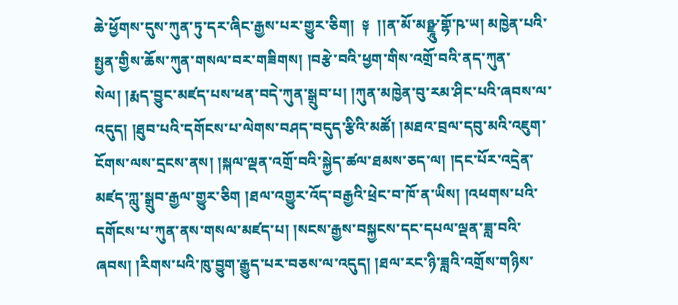ཆེ་ཕྱོགས་དུས་ཀུན་ཏུ་དར་ཞིང་རྒྱས་པར་གྱུར་ཅིག།  ༈  །།ན་མོ་མཉྫཱུ་གྷོ་ཥ་ཡ། མཁྱེན་པའི་སྤྱན་གྱིས་ཆོས་ཀུན་གསལ་བར་གཟིགས། །བརྩེ་བའི་ཕྱག་གིས་འགྲོ་བའི་ནད་ཀུན་སེལ། །རྨད་བྱུང་མཛད་པས་ཕན་བདེ་ཀུན་སྒྲུབ་པ། །ཀུན་མཁྱེན་བུ་རམ་ཤིང་པའི་ཞབས་ལ་འདུད། །ཐུབ་པའི་དགོངས་པ་ལེགས་བཤད་བདུད་རྩིའི་མཚོ། །མཐའ་བྲལ་དབུ་མའི་འཇུག་ངོགས་ལས་དྲངས་ནས། །སྐལ་ལྡན་འགྲོ་བའི་སྐྱེད་ཚལ་ཐམས་ཅད་ལ། །དང་པོར་འདྲེན་མཛད་ཀླུ་སྒྲུབ་རྒྱལ་གྱུར་ཅིག །ཐལ་འགྱུར་འོད་བརྒྱའི་ཕྲེང་བ་ཁོ་ན་ཡིས། །འཕགས་པའི་དགོངས་པ་ཀུན་ནས་གསལ་མཛད་པ། །སངས་རྒྱས་བསྐྱངས་དང་དཔལ་ལྡན་ཟླ་བའི་ཞབས། །རིགས་པའི་ཁུ་བྱུག་རྒྱུད་པར་བཅས་ལ་འདུད། །ཐལ་རང་ཉི་ཟླའི་འགྲོས་གཉིས་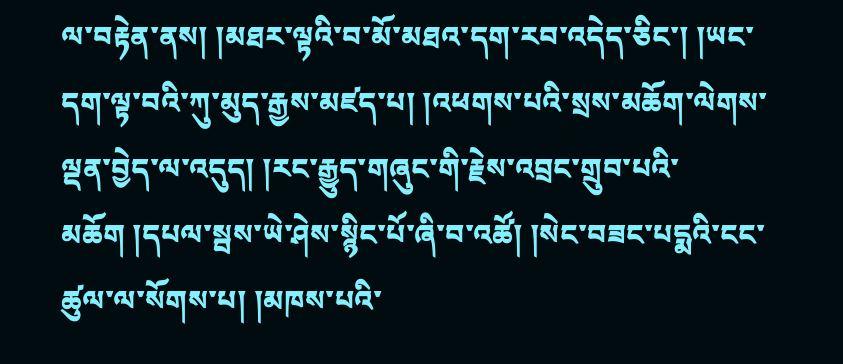ལ་བརྟེན་ནས། །མཐར་ལྟའི་བ་མོ་མཐའ་དག་རབ་འདེད་ཅིང་། །ཡང་དག་ལྟ་བའི་ཀུ་མུད་རྒྱས་མཛད་པ། །འཕགས་པའི་སྲས་མཆོག་ལེགས་ལྡན་བྱེད་ལ་འདུད། །རང་རྒྱུད་གཞུང་གི་རྗེས་འབྲང་གྲུབ་པའི་མཆོག །དཔལ་སྦས་ཡེ་ཤེས་སྙིང་པོ་ཞི་བ་འཚོ། །སེང་བཟང་པདྨའི་ངང་ཚུལ་ལ་སོགས་པ། །མཁས་པའི་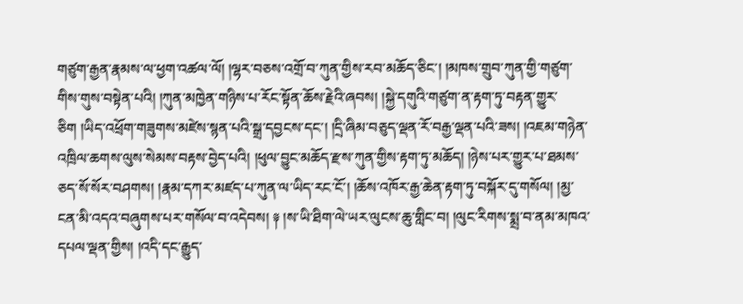གཙུག་རྒྱན་རྣམས་ལ་ཕྱག་འཚལ་ལོ། །ལྷར་བཅས་འགྲོ་བ་ཀུན་གྱིས་རབ་མཆོད་ཅིང་། །མཁས་གྲུབ་ཀུན་གྱི་གཙུག་གིས་གུས་བསྟེན་པའི། །ཀུན་མཁྱེན་གཉིས་པ་རོང་སྟོན་ཆོས་རྗེའི་ཞབས། །སྐྱེ་དགུའི་གཙུག་ན་རྟག་ཏུ་བརྟན་གྱུར་ཅིག །ཡིད་འཕྲོག་གཟུགས་མཛེས་སྙན་པའི་སྒྲ་དབྱངས་དང་། །དྲི་ཞིམ་བཅུད་ལྡན་རོ་བརྒྱ་ལྡན་པའི་ཟས། །འཇམ་གཉེན་འཁྲིལ་ཆགས་ལུས་སེམས་བརྟས་བྱེད་པའི། །ཕུལ་བྱུང་མཆོད་རྫས་ཀུན་གྱིས་རྟག་ཏུ་མཆོད། །ཉེས་པར་གྱུར་པ་ཐམས་ཅད་སོ་སོར་བཤགས། །རྣམ་དཀར་མཛད་པ་ཀུན་ལ་ཡིད་རང་ངོ་། །ཆོས་འཁོར་རྒྱ་ཆེན་རྟག་ཏུ་བསྐོར་དུ་གསོལ། །མྱ་ངན་མི་འདའ་བཞུགས་པར་གསོལ་བ་འདེབས། ༈ །ས་ཡི་ཐིག་ལེ་ཡར་ལུངས་ཆུ་གླིང་བ། །ལུང་རིགས་སྨྲ་བ་ནམ་མཁའ་དཔལ་ལྡན་གྱིས། །འདི་དང་རྒྱུད་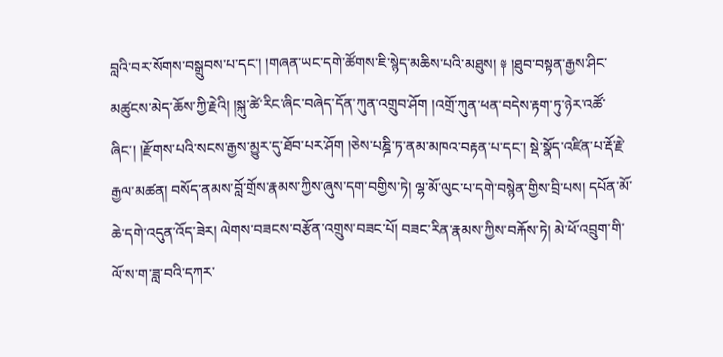བླའི་བར་སོགས་བསྒྲུབས་པ་དང་། །གཞན་ཡང་དགེ་ཚོགས་ཇི་སྙེད་མཆིས་པའི་མཐུས། ༈ །ཐུབ་བསྟན་རྒྱས་ཤིང་མཚུངས་མེད་ཆོས་ཀྱི་རྗེའི། །སྐུ་ཚེ་རིང་ཞིང་བཞེད་དོན་ཀུན་འགྲུབ་ཤོག །འགྲོ་ཀུན་ཕན་བདེས་རྟག་ཏུ་ཉེར་འཚོ་ཞིང་། །རྫོགས་པའི་སངས་རྒྱས་མྱུར་དུ་ཐོབ་པར་ཤོག །ཅེས་པཎྜི་ཏ་ནམ་མཁའ་བརྟན་པ་དང་། སྡེ་སྣོད་འཛིན་པ་རྡོ་རྗེ་རྒྱལ་མཚན། བསོད་ནམས་བློ་གྲོས་རྣམས་ཀྱིས་ཞུས་དག་བགྱིས་ཏེ། ལྷ་མོ་ལུང་པ་དགེ་བསྙེན་གྱིས་བྲི་པས། དཔོན་མོ་ཆེ་དགེ་འདུན་འོད་ཟེར། ལེགས་བཟངས་བརྩོན་འགྲུས་བཟང་པོ། བཟང་རིན་རྣམས་ཀྱིས་བརྐོས་ཏེ། མེ་ཕོ་འབྲུག་གི་ལོ་ས་ག་ཟླ་བའི་དཀར་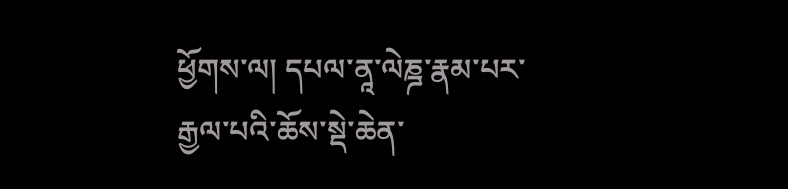ཕྱོགས་ལ། དཔལ་ནཱ་ལེཎྜ་རྣམ་པར་རྒྱལ་པའི་ཆོས་སྡེ་ཆེན་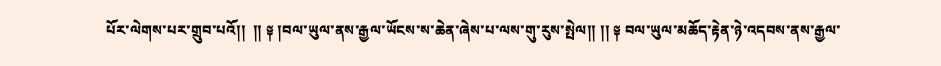པོར་ལེགས་པར་གྲུབ་པའོ།།  །། ༈ །བལ་ཡུལ་ནས་རྒྱལ་ཡོངས་ས་ཆེན་ཞེས་པ་ལས་གུ་རུས་སྤེལ།། །། ༈ བལ་ཡུལ་མཆོད་རྟེན་ཉེ་འདབས་ནས་རྒྱལ་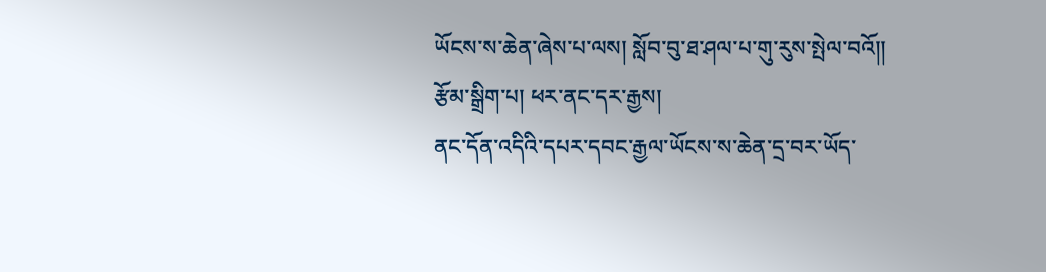ཡོངས་ས་ཆེན་ཞེས་པ་ལས། སློབ་བུ་ཐ་ཤལ་པ་གུ་རུས་སྤེལ་བའོ།།
རྩོམ་སྒྲིག་པ། ཕར་ནང་དར་རྒྱས།
ནང་དོན་འདིའི་དཔར་དབང་རྒྱལ་ཡོངས་ས་ཆེན་དྲ་བར་ཡོད་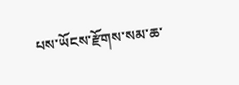པས་ཡོངས་རྫོགས་སམ་ཆ་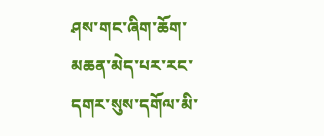ཤས་གང་ཞིག་ཆོག་མཆན་མེད་པར་རང་དགར་སུས་དགོལ་མི་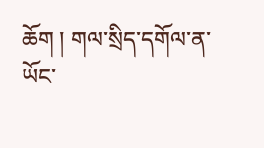ཆོག ། གལ་སྲིད་དགོལ་ན་ཡོང་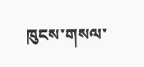ཁུངས་གསལ་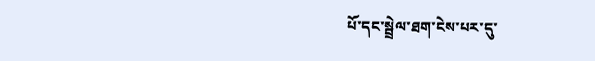པོ་དང་སྦྲེལ་ཐག་ངེས་པར་དུ་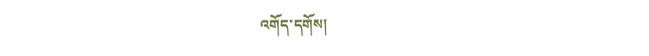འགོད་དགོས།